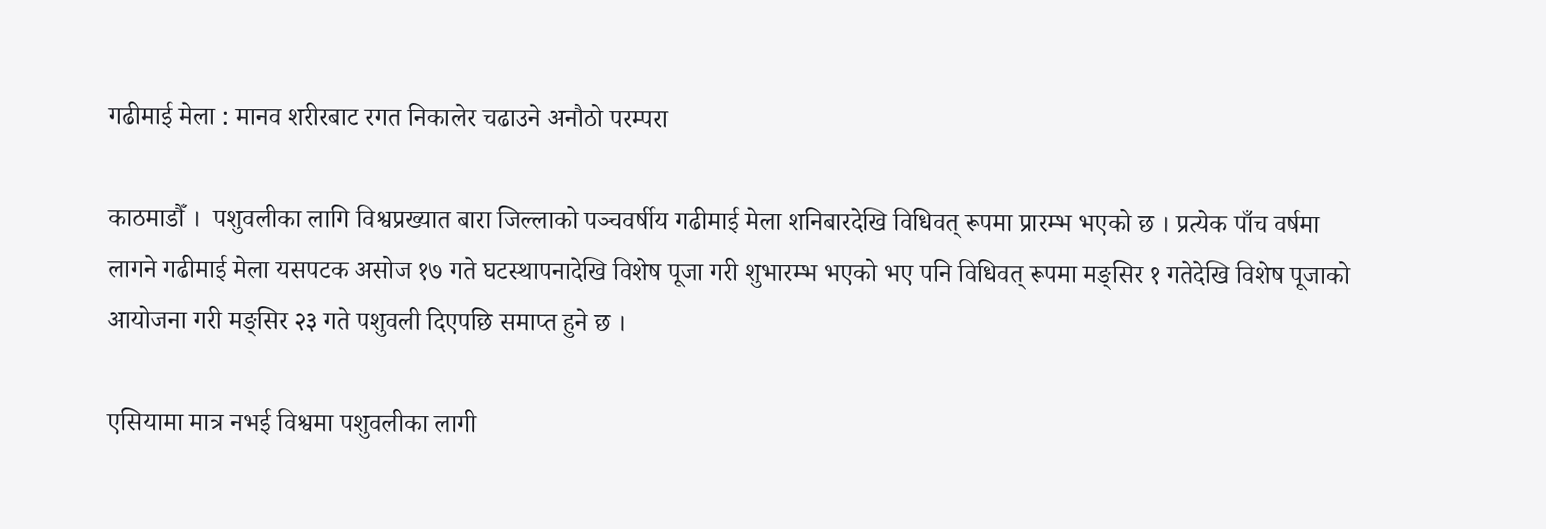गढीमाई मेला : मानव शरीरबाट रगत निकालेर चढाउने अनौठो परम्परा

काठमाडौँ ।  पशुवलीका लागि विश्वप्रख्यात बारा जिल्लाको पञ्चवर्षीय गढीमाई मेला शनिबारदेखि विधिवत् रूपमा प्रारम्भ भएको छ । प्रत्येक पाँच वर्षमा लागने गढीमाई मेला यसपटक असोज १७ गते घटस्थापनादेखि विशेष पूजा गरी शुभारम्भ भएको भए पनि विधिवत् रूपमा मङ्सिर १ गतेदेखि विशेष पूजाको आयोजना गरी मङ्सिर २३ गते पशुवली दिएपछि समाप्त हुने छ ।

एसियामा मात्र नभई विश्वमा पशुवलीका लागी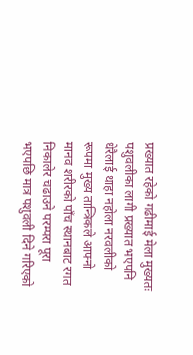प्रख्यात रहेको गढीमाई मेला मुख्यतः पशुवलीका लागी प्रख्यात भएपनि धेरैलाई थाहा नहोला नरवलीको रूपमा मुख्य तान्त्रिकले आफ्नो मानव शरीरको पाँच स्थानबाट रगत निकालेर चढाउने परम्परा पूरा भएपछि मात्र पशुवली दिने गरिएको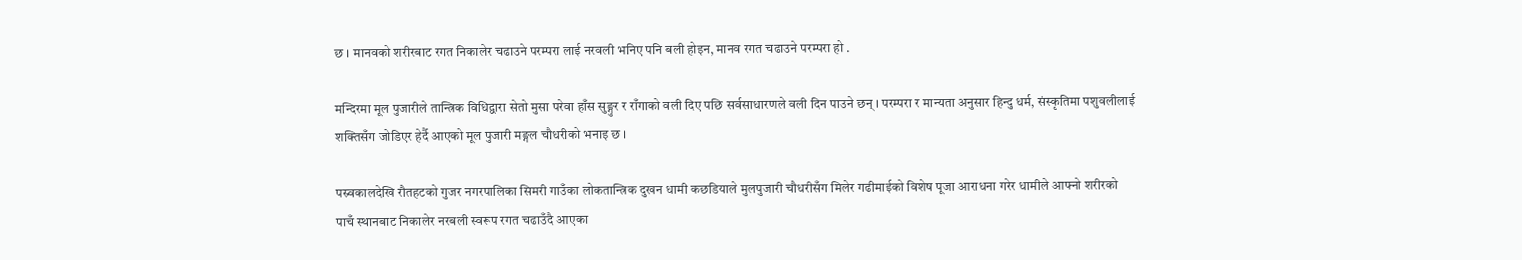छ । मानवको शरीरबाट रगत निकालेर चढाउने परम्परा लाई नरवली भनिए पनि बली होइन, मानव रगत चढाउने परम्परा हो .

मन्दिरमा मूल पुजारीले तान्त्रिक विधिद्वारा सेतो मुसा परेवा हाँस सुङ्गुर र राँगाको वली दिए पछि सर्वसाधारणले वली दिन पाउने छन् । परम्परा र मान्यता अनुसार हिन्दु धर्म, संस्कृतिमा पशुवलीलाई शक्तिसँग जोडिएर हेर्दै आएको मूल पुजारी मङ्गल चौधरीको भनाइ छ ।

पस्र्वकालदेखि रौतहटको गुजर नगरपालिका सिमरी गाउँका लोकतान्त्रिक दुखन धामी कछडियाले मुलपुजारी चौधरीसँग मिलेर गढीमाईको विशेष पूजा आराधना गरेर धामीले आफ्नो शरीरको पाचँ स्थानबाट निकालेर नरबली स्वरूप रगत चढाउँदै आएका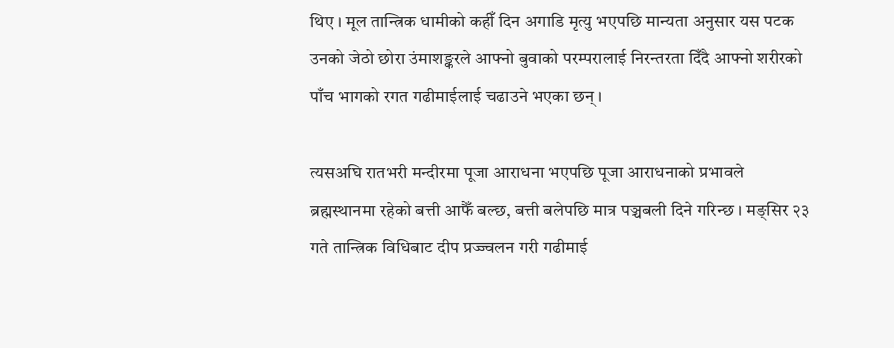थिए । मूल तान्त्रिक धामीको कहीँ दिन अगाडि मृत्यु भएपछि मान्यता अनुसार यस पटक उनको जेठो छोरा उंमाशङ्करले आफ्नो बुवाको परम्परालाई निरन्तरता दिँदै आफ्नो शरीरको पाँच भागको रगत गढीमाईलाई चढाउने भएका छन् ।

त्यसअघि रातभरी मन्दीरमा पूजा आराधना भएपछि पूजा आराधनाको प्रभावले ब्रह्मस्थानमा रहेको बत्ती आफैँ बल्छ, बत्ती बलेपछि मात्र पञ्चबली दिने गरिन्छ । मङ्सिर २३ गते तान्त्रिक विधिबाट दीप प्रज्ज्वलन गरी गढीमाई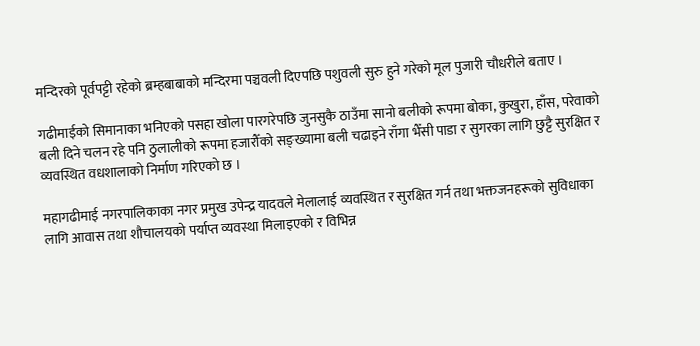मन्दिरको पूर्वपट्टी रहेको ब्रम्हबाबाको मन्दिरमा पञ्चवली दिएपछि पशुवली सुरु हुने गरेको मूल पुजारी चौधरीले बताए ।

गढीमाईको सिमानाका भनिएको पसहा खोला पारगरेपछि जुनसुकै ठाउँमा सानो बलीको रूपमा बोका, कुखुरा, हाँस, परेवाको बली दिने चलन रहे पनि ठुलालीको रूपमा हजारौँको सङ्ख्यामा बली चढाइने राँगा भैँसी पाडा र सुगरका लागि छुट्टै सुरक्षित र व्यवस्थित वधशालाको निर्माण गरिएको छ ।

महागढीमाई नगरपालिकाका नगर प्रमुख उपेन्द्र यादवले मेलालाई व्यवस्थित र सुरक्षित गर्न तथा भक्तजनहरूको सुविधाका लागि आवास तथा शौचालयको पर्याप्त व्यवस्था मिलाइएको र विभिन्न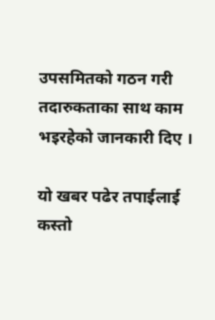उपसमितको गठन गरी तदारुकताका साथ काम भइरहेको जानकारी दिए ।

यो खबर पढेर तपाईलाई कस्तो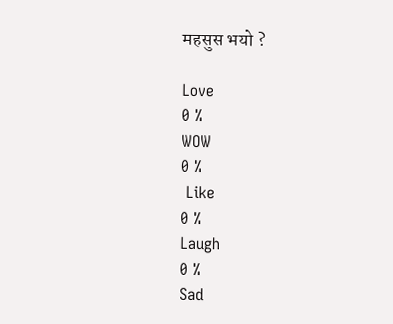महसुस भयो ?

Love
0 %
WOW
0 %
 Like
0 %
Laugh
0 %
Sad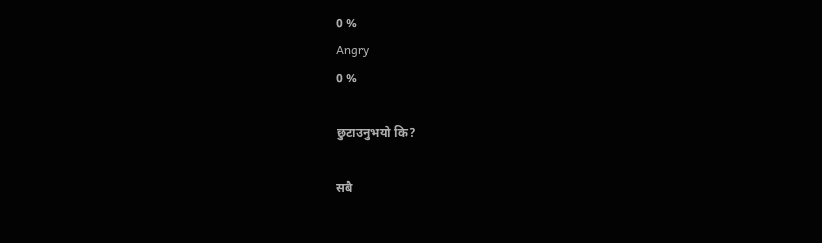0 %
Angry
0 %

छुटाउनुभयो कि?

सबै